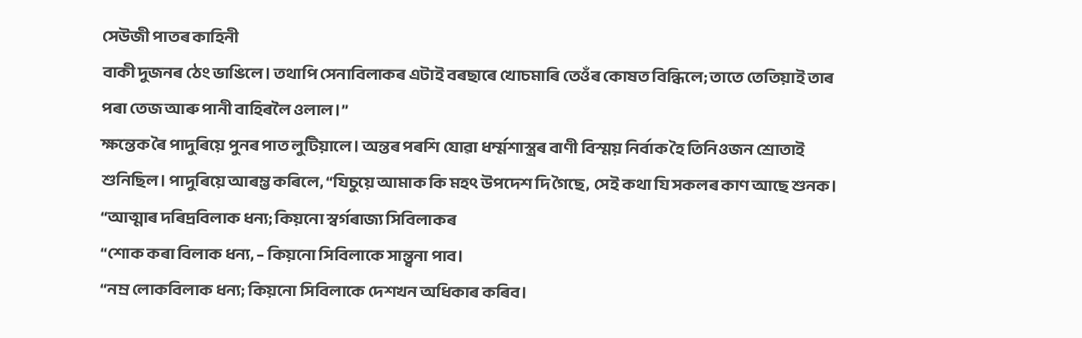সেউজী পাতৰ কাহিনী
বাকী দুজনৰ ঠেং ভাঙিলে। তথাপি সেনাবিলাকৰ এটাই বৰছাৰে খোচমাৰি তেওঁৰ কোষত বিন্ধিলে; তাতে তেতিয়াই তাৰ পৰা তেজ আৰু পানী বাহিৰলৈ ওলাল।”
ক্ষন্তেক ৰৈ পাদুৰিয়ে পুনৰ পাত লুটিয়ালে। অন্তৰ পৰশি যোৱা ধৰ্ম্মশাস্ত্ৰৰ বাণী বিস্ময় নিৰ্বাক হৈ তিনিওজন শ্ৰোতাই শুনিছিল। পাদুৰিয়ে আৰম্ভ কৰিলে, “যিচুয়ে আমাক কি মহৎ উপদেশ দি গৈছে, সেই কথা যি সকলৰ কাণ আছে শুনক।
“আত্মাৰ দৰিদ্ৰবিলাক ধন্য; কিয়নো স্বৰ্গৰাজ্য সিবিলাকৰ
“শোক কৰা বিলাক ধন্য, – কিয়নো সিবিলাকে সান্ত্বনা পাব।
“নম্ৰ লোকবিলাক ধন্য; কিয়নো সিবিলাকে দেশখন অধিকাৰ কৰিব।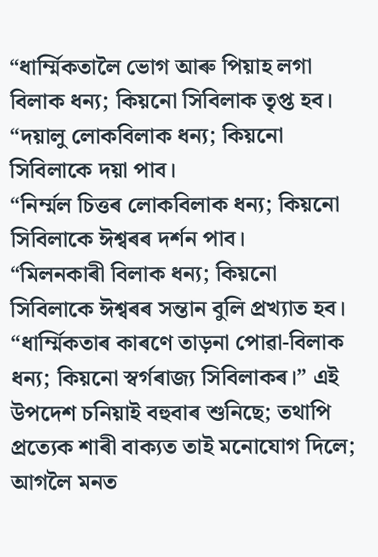“ধাৰ্ম্মিকতালৈ ভোগ আৰু পিয়াহ লগা বিলাক ধন্য; কিয়নো সিবিলাক তৃপ্ত হব।
“দয়ালু লোকবিলাক ধন্য; কিয়নো সিবিলাকে দয়া পাব।
“নিৰ্ম্মল চিত্তৰ লোকবিলাক ধন্য; কিয়নো সিবিলাকে ঈশ্বৰৰ দৰ্শন পাব।
“মিলনকাৰী বিলাক ধন্য; কিয়নো সিবিলাকে ঈশ্বৰৰ সন্তান বুলি প্ৰখ্যাত হব।
“ধাৰ্ম্মিকতাৰ কাৰণে তাড়না পোৱা-বিলাক ধন্য; কিয়নো স্বৰ্গৰাজ্য সিবিলাকৰ।” এই উপদেশ চনিয়াই বহুবাৰ শুনিছে; তথাপি প্ৰত্যেক শাৰী বাক্যত তাই মনোযোগ দিলে; আগলৈ মনত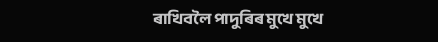ৰাখিবলৈ পাদুৰিৰ মুখে মুখে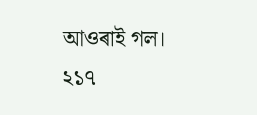আওৰাই গল।
২১৭